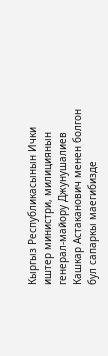Кыргыз Республикасынын Ички иштер министри, милициянын генерал-майору Джунушалиев Кашкар Астаканович менен болгон бул сапаркы маегибизде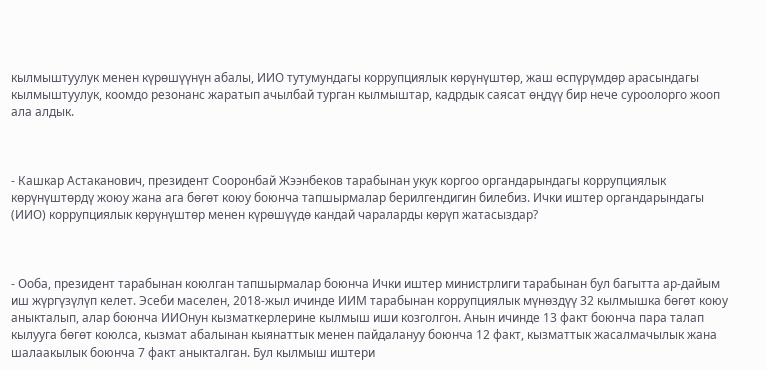кылмыштуулук менен күрөшүүнүн абалы, ИИО тутумундагы коррупциялык көрүнүштөр, жаш өспүрүмдөр арасындагы кылмыштуулук, коомдо резонанс жаратып ачылбай турган кылмыштар, кадрдык саясат өңдүү бир нече суроолорго жооп ала алдык.



- Кашкар Астаканович, президент Сооронбай Жээнбеков тарабынан укук коргоо органдарындагы коррупциялык көрүнүштөрдү жоюу жана ага бөгөт коюу боюнча тапшырмалар берилгендигин билебиз. Ички иштер органдарындагы (ИИО) коррупциялык көрүнүштөр менен күрөшүүдө кандай чараларды көрүп жатасыздар?



- Ооба, президент тарабынан коюлган тапшырмалар боюнча Ички иштер министрлиги тарабынан бул багытта ар-дайым иш жүргүзүлүп келет. Эсеби маселен, 2018-жыл ичинде ИИМ тарабынан коррупциялык мүнөздүү 32 кылмышка бөгөт коюу аныкталып, алар боюнча ИИОнун кызматкерлерине кылмыш иши козголгон. Анын ичинде 13 факт боюнча пара талап кылууга бөгөт коюлса, кызмат абалынан кыянаттык менен пайдалануу боюнча 12 факт, кызматтык жасалмачылык жана шалаакылык боюнча 7 факт аныкталган. Бул кылмыш иштери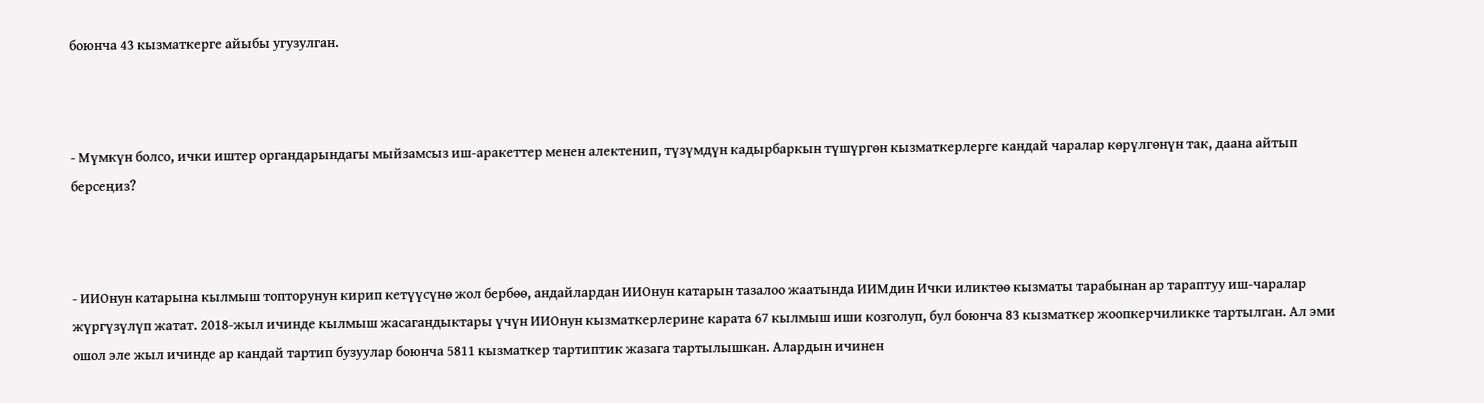боюнча 43 кызматкерге айыбы угузулган.



- Мүмкүн болсо, ички иштер органдарындагы мыйзамсыз иш-аракеттер менен алектенип, түзүмдүн кадырбаркын түшүргөн кызматкерлерге кандай чаралар көрүлгөнүн так, даана айтып берсеңиз?



- ИИОнун катарына кылмыш топторунун кирип кетүүсүнө жол бербөө, андайлардан ИИОнун катарын тазалоо жаатында ИИМдин Ички иликтөө кызматы тарабынан ар тараптуу иш-чаралар жүргүзүлүп жатат. 2018-жыл ичинде кылмыш жасагандыктары үчүн ИИОнун кызматкерлерине карата 67 кылмыш иши козголуп, бул боюнча 83 кызматкер жоопкерчиликке тартылган. Ал эми ошол эле жыл ичинде ар кандай тартип бузуулар боюнча 5811 кызматкер тартиптик жазага тартылышкан. Алардын ичинен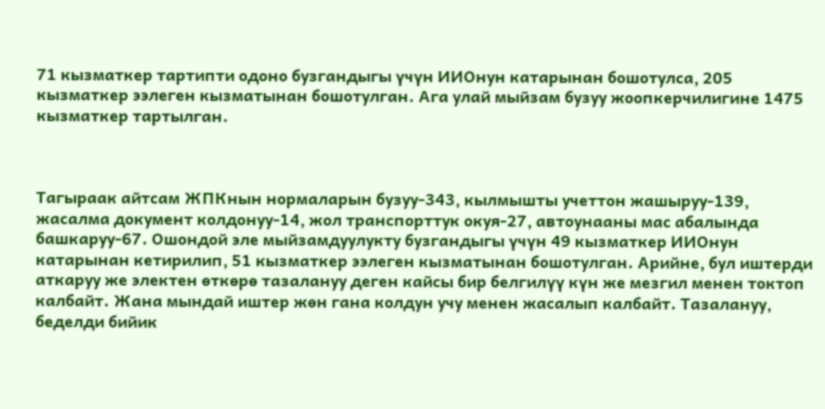71 кызматкер тартипти одоно бузгандыгы үчүн ИИОнун катарынан бошотулса, 205 кызматкер ээлеген кызматынан бошотулган. Ага улай мыйзам бузуу жоопкерчилигине 1475 кызматкер тартылган.



Тагыраак айтсам ЖПКнын нормаларын бузуу-343, кылмышты учеттон жашыруу-139, жасалма документ колдонуу-14, жол транспорттук окуя-27, автоунааны мас абалында башкаруу-67. Ошондой эле мыйзамдуулукту бузгандыгы үчүн 49 кызматкер ИИОнун катарынан кетирилип, 51 кызматкер ээлеген кызматынан бошотулган. Арийне, бул иштерди аткаруу же электен өткөрө тазалануу деген кайсы бир белгилүү күн же мезгил менен токтоп калбайт. Жана мындай иштер жөн гана колдун учу менен жасалып калбайт. Тазалануу, беделди бийик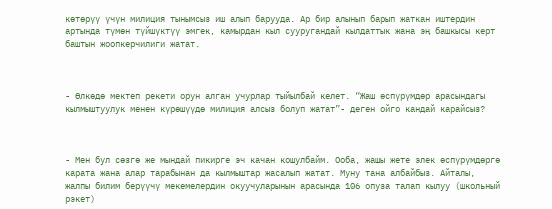көтөрүү үчүн милиция тынымсыз иш алып барууда. Ар бир алынып барып жаткан иштердин артында түмөн түйшүктүү эмгек, камырдан кыл сууругандай кылдаттык жана эң башкысы керт баштын жоопкерчилиги жатат.



- Өлкөдө мектеп рекети орун алган учурлар тыйылбай келет. “Жаш өспүрүмдөр арасындагы кылмыштуулук менен күрөшүүдө милиция алсыз болуп жатат”- деген ойго кандай карайсыз?



- Мен бул сөзгө же мындай пикирге эч качан кошулбайм. Ооба, жашы жете элек өспүрүмдөргө карата жана алар тарабынан да кылмыштар жасалып жатат. Муну тана албайбыз. Айталы, жалпы билим берүүчү мекемелердин окуучуларынын арасында 106 опуза талап кылуу (школьный рэкет)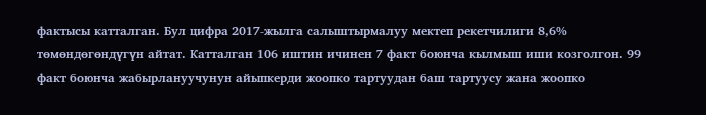фактысы катталган. Бул цифра 2017-жылга салыштырмалуу мектеп рекетчилиги 8,6% төмөндөгөндүгүн айтат. Катталган 106 иштин ичинен 7 факт боюнча кылмыш иши козголгон. 99 факт боюнча жабырлануучунун айыпкерди жоопко тартуудан баш тартуусу жана жоопко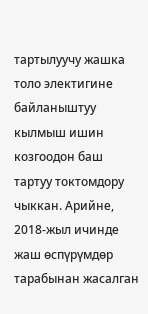тартылуучу жашка толо электигине байланыштуу кылмыш ишин козгоодон баш тартуу токтомдору чыккан. Арийне, 2018-жыл ичинде жаш өспүрүмдөр тарабынан жасалган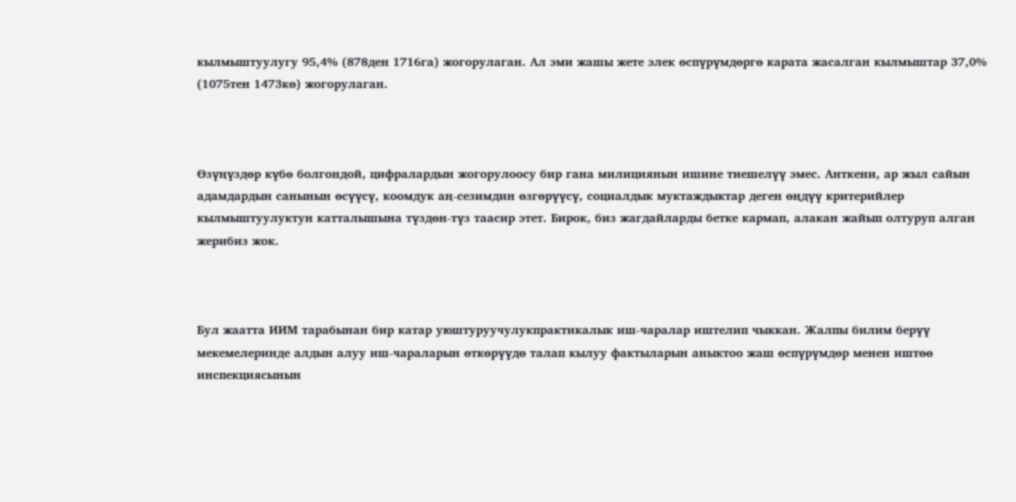кылмыштуулугу 95,4% (878ден 1716га) жогорулаган. Ал эми жашы жете элек өспүрүмдөргө карата жасалган кылмыштар 37,0% (1075тен 1473кө) жогорулаган.



Өзүңүздөр күбө болгондой, цифралардын жогорулоосу бир гана милициянын ишине тиешелүү эмес. Анткени, ар жыл сайын адамдардын санынын өсүүсү, коомдук аң-сезимдин өзгөрүүсү, социалдык муктаждыктар деген өңдүү критерийлер кылмыштуулуктун катталышына түздөн-түз таасир этет. Бирок, биз жагдайларды бетке кармап, алакан жайып олтуруп алган жерибиз жок.



Бул жаатта ИИМ тарабынан бир катар уюштуруучулукпрактикалык иш-чаралар иштелип чыккан. Жалпы билим берүү мекемелеринде алдын алуу иш-чараларын өткөрүүдө талап кылуу фактыларын аныктоо жаш өспүрүмдөр менен иштөө инспекциясынын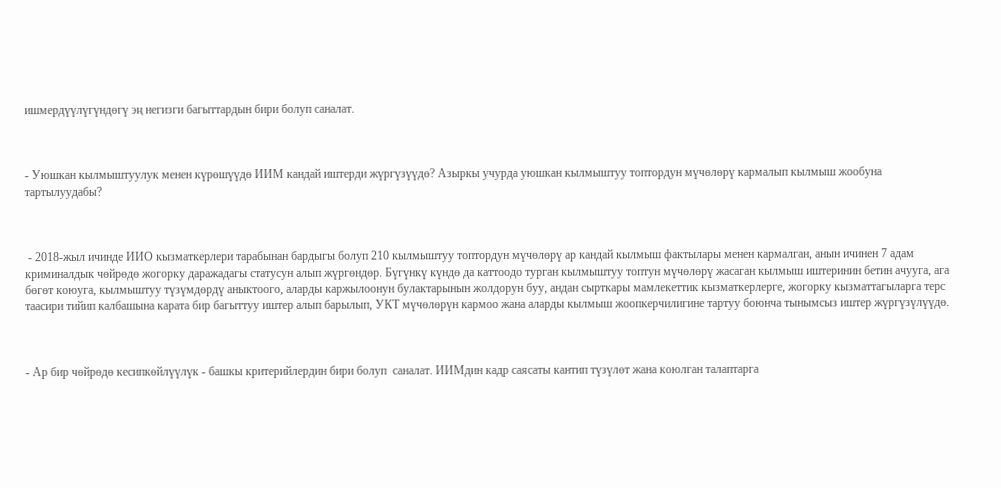ишмердүүлүгүндөгү эң негизги багыттардын бири болуп саналат.



- Уюшкан кылмыштуулук менен күрөшүүдө ИИМ кандай иштерди жүргүзүүдө? Азыркы учурда уюшкан кылмыштуу топтордун мүчөлөрү кармалып кылмыш жообуна тартылуудабы?



 - 2018-жыл ичинде ИИО кызматкерлери тарабынан бардыгы болуп 210 кылмыштуу топтордун мүчөлөрү ар кандай кылмыш фактылары менен кармалган, анын ичинен 7 адам криминалдык чөйрөдө жогорку даражадагы статусун алып жүргөндөр. Бүгүнкү күндө да каттоодо турган кылмыштуу топтун мүчөлөрү жасаган кылмыш иштеринин бетин ачууга, ага бөгөт коюуга, кылмыштуу түзүмдөрдү аныктоого, аларды каржылоонун булактарынын жолдорун буу, андан сырткары мамлекеттик кызматкерлерге, жогорку кызматтагыларга терс таасири тийип калбашына карата бир багыттуу иштер алып барылып, УКТ мүчөлөрүн кармоо жана аларды кылмыш жоопкерчилигине тартуу боюнча тынымсыз иштер жүргүзүлүүдө.



- Ар бир чөйрөдө кесипкөйлүүлүк - башкы критерийлердин бири болуп  саналат. ИИМдин кадр саясаты кантип түзүлөт жана коюлган талаптарга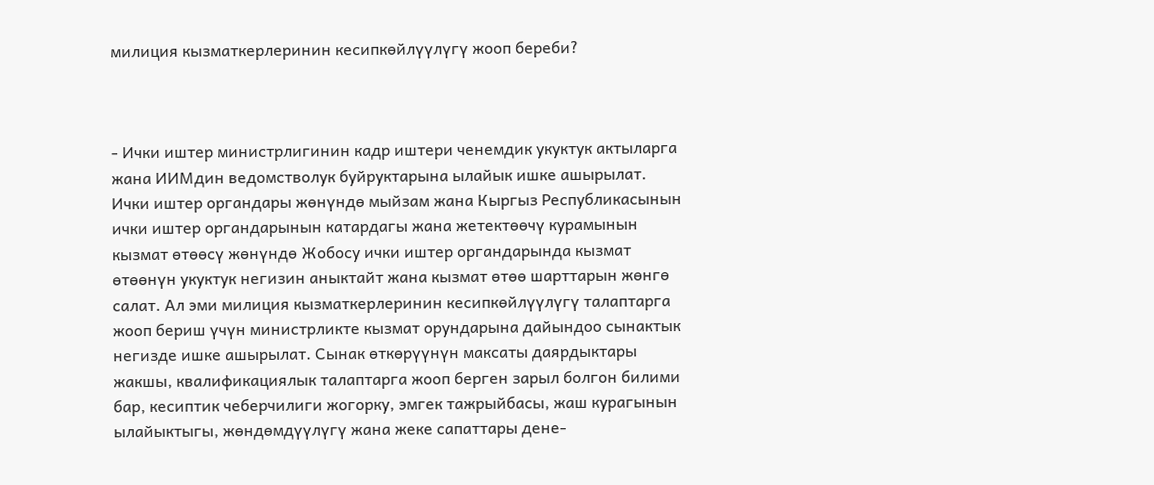милиция кызматкерлеринин кесипкөйлүүлүгү жооп береби?



- Ички иштер министрлигинин кадр иштери ченемдик укуктук актыларга жана ИИМдин ведомстволук буйруктарына ылайык ишке ашырылат. Ички иштер органдары жөнүндө мыйзам жана Кыргыз Республикасынын ички иштер органдарынын катардагы жана жетектөөчү курамынын кызмат өтөөсү жөнүндө Жобосу ички иштер органдарында кызмат өтөөнүн укуктук негизин аныктайт жана кызмат өтөө шарттарын жөнгө салат. Ал эми милиция кызматкерлеринин кесипкөйлүүлүгү талаптарга жооп бериш үчүн министрликте кызмат орундарына дайындоо сынактык негизде ишке ашырылат. Сынак өткөрүүнүн максаты даярдыктары жакшы, квалификациялык талаптарга жооп берген зарыл болгон билими бар, кесиптик чеберчилиги жогорку, эмгек тажрыйбасы, жаш курагынын ылайыктыгы, жөндөмдүүлүгү жана жеке сапаттары дене-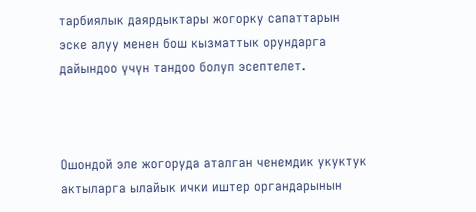тарбиялык даярдыктары жогорку сапаттарын эске алуу менен бош кызматтык орундарга дайындоо үчүн тандоо болуп эсептелет.



Ошондой эле жогоруда аталган ченемдик укуктук актыларга ылайык ички иштер органдарынын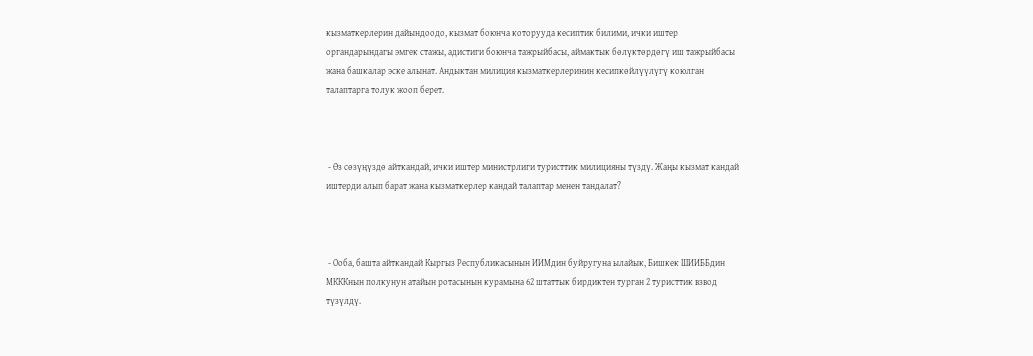кызматкерлерин дайындоодо, кызмат боюнча которууда кесиптик билими, ички иштер органдарындагы эмгек стажы, адистиги боюнча тажрыйбасы, аймактык бөлүктөрдөгү иш тажрыйбасы жана башкалар эске алынат. Андыктан милиция кызматкерлеринин кесипкөйлүүлүгү коюлган талаптарга толук жооп берет.



 - Өз сөзүңүздө айткандай, ички иштер министрлиги туристтик милицияны түздү. Жаңы кызмат кандай иштерди алып барат жана кызматкерлер кандай талаптар менен тандалат?



 - Ооба, башта айткандай Кыргыз Республикасынын ИИМдин буйругуна ылайык, Бишкек ШИИББдин МКККнын полкунун атайын ротасынын курамына 62 штаттык бирдиктен турган 2 туристтик взвод түзүлдү.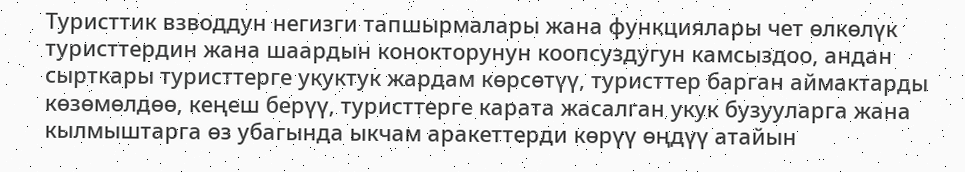Туристтик взводдун негизги тапшырмалары жана функциялары чет өлкөлүк туристтердин жана шаардын конокторунун коопсуздугун камсыздоо, андан сырткары туристтерге укуктук жардам көрсөтүү, туристтер барган аймактарды көзөмөлдөө, кеңеш берүү, туристтерге карата жасалган укук бузууларга жана кылмыштарга өз убагында ыкчам аракеттерди көрүү өңдүү атайын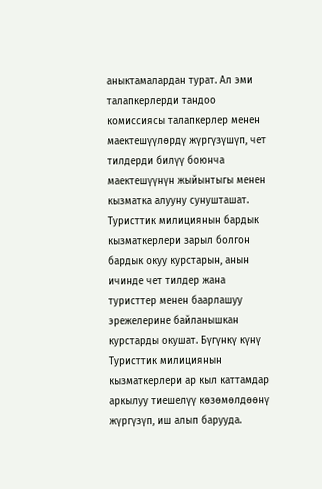аныктамалардан турат. Ал эми талапкерлерди тандоо комиссиясы талапкерлер менен маектешүүлөрдү жүргүзүшүп, чет тилдерди билүү боюнча маектешүүнүн жыйынтыгы менен кызматка алууну сунушташат. Туристтик милициянын бардык кызматкерлери зарыл болгон бардык окуу курстарын, анын ичинде чет тилдер жана туристтер менен баарлашуу эрежелерине байланышкан курстарды окушат. Бүгүнкү күнү Туристтик милициянын кызматкерлери ар кыл каттамдар аркылуу тиешелүү көзөмөлдөөнү жүргүзүп, иш алып барууда.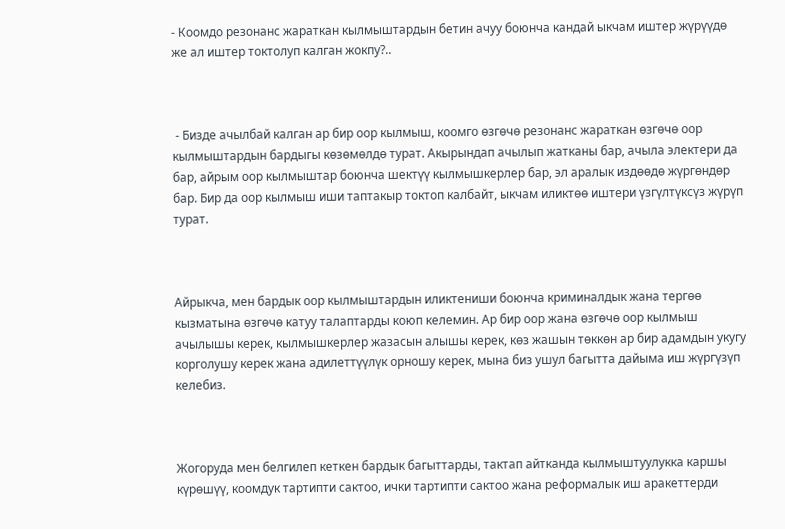- Коомдо резонанс жараткан кылмыштардын бетин ачуу боюнча кандай ыкчам иштер жүрүүдө же ал иштер токтолуп калган жокпу?..



 - Бизде ачылбай калган ар бир оор кылмыш, коомго өзгөчө резонанс жараткан өзгөчө оор кылмыштардын бардыгы көзөмөлдө турат. Акырындап ачылып жатканы бар, ачыла электери да бар, айрым оор кылмыштар боюнча шектүү кылмышкерлер бар, эл аралык издөөдө жүргөндөр бар. Бир да оор кылмыш иши таптакыр токтоп калбайт, ыкчам иликтөө иштери үзгүлтүксүз жүрүп турат.



Айрыкча, мен бардык оор кылмыштардын иликтениши боюнча криминалдык жана тергөө кызматына өзгөчө катуу талаптарды коюп келемин. Ар бир оор жана өзгөчө оор кылмыш ачылышы керек, кылмышкерлер жазасын алышы керек, көз жашын төккөн ар бир адамдын укугу корголушу керек жана адилеттүүлүк орношу керек, мына биз ушул багытта дайыма иш жүргүзүп келебиз.



Жогоруда мен белгилеп кеткен бардык багыттарды, тактап айтканда кылмыштуулукка каршы күрөшүү, коомдук тартипти сактоо, ички тартипти сактоо жана реформалык иш аракеттерди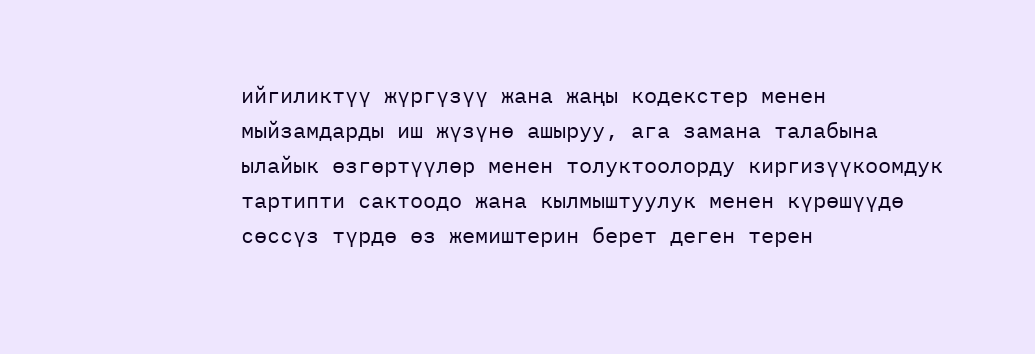ийгиликтүү жүргүзүү жана жаңы кодекстер менен мыйзамдарды иш жүзүнө ашыруу, ага замана талабына ылайык өзгөртүүлөр менен толуктоолорду киргизүүкоомдук тартипти сактоодо жана кылмыштуулук менен күрөшүүдө сөссүз түрдө өз жемиштерин берет деген терен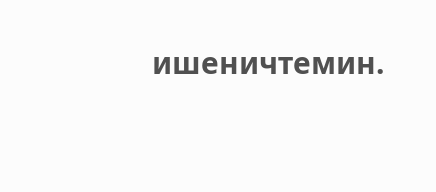ишеничтемин.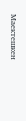Маектешкен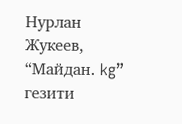Нурлан Жукеев, “Майдан. kg” гезити